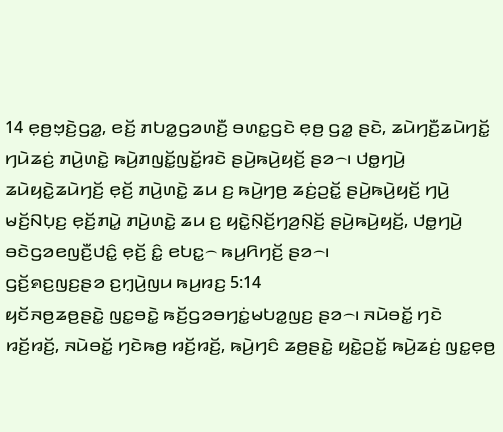14 ꤕ꤫ꤥ꤬ꤠ꤫ꤢꤧ꤬ꤞꤤ꤭, ꤕꤢꤩ꤬ ꤊꤝꤤ꤭ꤞꤤꤛꤢꤪ꤬ ꤋꤛꤢ꤭ꤞꤢꤧ ꤕ꤫ꤥ꤬ ꤞꤤ꤭ ꤔꤢꤧ, ꤘꤣꤧꤚꤢꤪ꤬ꤘꤣꤧꤚꤢꤩ꤭ ꤚꤣꤧꤘꤢꤦ꤬ ꤊꤣꤧ꤬ꤛꤢꤧ꤭ ꤒꤣꤧ꤬ꤊꤜꤢꤩ꤭ꤜꤢꤩ꤭ꤙꤢꤧ ꤔꤣꤧ꤬ꤒꤣꤧ꤬ꤟꤢꤩ꤬ ꤔꤤ꤮꤯ ꤓꤥ꤭ꤚꤣꤧ꤬ ꤘꤣꤧꤟꤢꤧ꤭ꤘꤣꤧꤚꤢꤩ꤬ ꤕ꤫ꤢꤩ꤬ ꤊꤣꤧ꤬ꤛꤢꤧ꤭ ꤘꤣ ꤢ꤬ ꤒꤣꤧ꤬ꤚꤥ꤬ ꤘꤢꤦ꤬ꤑꤢꤩ꤭ ꤔꤣꤧ꤬ꤒꤣꤧ꤬ꤟꤢꤩ꤬ ꤚꤣꤧ꤬ ꤗꤢꤩ꤬ꤡꤝ꤫ꤢ꤬ ꤕ꤫ꤢꤩ꤬ꤊꤣꤧ꤭ ꤊꤣꤧ꤬ꤛꤢꤧ꤭ ꤘꤣ ꤢ꤬ ꤟꤢꤧ꤭ꤡ꤫ꤢꤩ꤬ꤚꤤ꤬ꤡ꤫ꤢꤩ꤬ ꤔꤣꤧ꤬ꤒꤣꤧ꤬ꤟꤢꤩ꤬, ꤓꤥ꤭ꤚꤣꤧ꤬ ꤋꤢꤧꤞꤤꤕꤜꤢꤪ꤬ꤓꤢꤨ꤭ ꤕ꤫ꤢꤩ꤬ ꤢꤨ꤭ ꤕꤝꤢ꤭꤮ ꤒꤣ꤬ꤖꤚꤢꤩ꤬ ꤔꤤ꤮꤯
ꤞꤢꤩ꤬ꤎꤢ꤬ꤜꤢ꤬ꤔꤤ ꤢ꤬ꤚ꤫ꤣꤧ꤬ꤜꤣ ꤒꤣ꤬ꤙꤢ꤬ 5:14
ꤟꤢꤩꤏꤥ꤬ꤘꤥ꤬ꤔꤢꤧ꤭ ꤜꤢ꤭ꤋꤢꤧ꤭ ꤒꤢꤩ꤬ꤞꤤꤋꤚꤢꤦ꤭ꤗꤝꤤ꤭ꤜꤢ꤬ ꤔꤤ꤮꤯ ꤏꤣꤧꤋꤢꤩ꤭ ꤚꤢꤧ ꤙꤢꤩ꤬ꤙꤢꤩ꤬, ꤏꤣꤧꤋꤢꤩ꤭ ꤚꤢꤧꤒꤥ꤬ ꤙꤢꤩ꤬ꤙꤢꤩ꤬, ꤒꤣꤧ꤬ꤚꤢꤨ ꤘꤥ꤬ꤔꤢꤧ꤭ ꤟꤢꤧ꤭ꤑꤢꤩ꤭ ꤒꤣꤧ꤬ꤘꤢꤦ꤬ ꤜꤢ꤭ꤕ꤫ꤥ꤬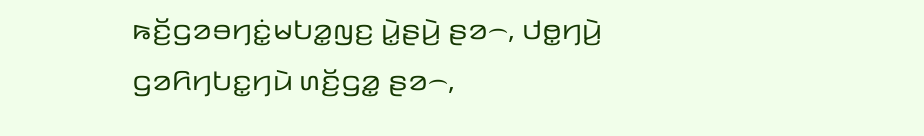ꤒꤢꤩ꤬ꤞꤤꤋꤚꤢꤦ꤭ꤗꤝꤤ꤭ꤜꤢ꤬ ꤣꤧ꤭ꤔꤣꤧ꤬ ꤔꤤ꤮, ꤓꤥ꤭ꤚꤣꤧ꤬ ꤞꤤꤖꤚꤝꤢ꤭ꤚꤣꤧ ꤛꤢꤩ꤬ꤞꤤ꤭ ꤔꤤ꤮,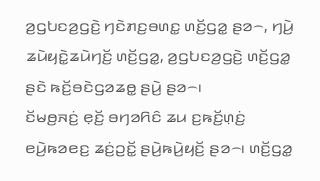ꤤ꤬ꤞꤝꤢꤤ꤬ꤞꤢꤧ꤬ ꤚꤢꤧꤊꤢ꤬ꤋꤛꤢ꤭ ꤛꤢꤩ꤬ꤞꤤ꤭ ꤔꤤ꤮, ꤚꤣꤧ꤬ ꤘꤣꤧꤟꤢꤧ꤭ꤘꤣꤧꤚꤢꤩ꤬ ꤛꤢꤩ꤬ꤞꤤ꤭, ꤤ꤬ꤞꤝꤢꤤ꤬ꤞꤢꤧ꤬ ꤛꤢꤩ꤬ꤞꤤ꤭ ꤔꤢꤧ ꤒꤢꤩ꤬ꤋꤢꤧꤞꤤꤘꤥ꤭ ꤔꤣꤧ꤬ ꤔꤤ꤮꤯
ꤢꤩꤗꤥ꤬ꤏꤢꤦ꤬ ꤕ꤫ꤢꤩ꤬ ꤋꤚꤤꤖꤢꤨ ꤘꤣ ꤢ꤬ꤒꤢꤩ꤬ꤛ꤫ꤢꤦ꤬ ꤕꤣꤧ꤬ꤒꤤꤕꤢ꤬ ꤘꤢꤦ꤬ꤑꤢꤩ꤭ ꤔꤣꤧ꤬ꤒꤣꤧ꤬ꤟꤢꤩ꤬ ꤔꤤ꤮꤯ ꤛꤢꤩ꤬ꤞꤤ꤭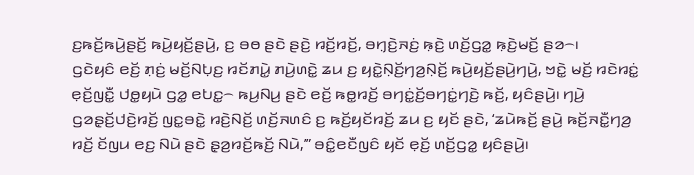ꤢ꤬ꤒꤢꤩ꤬ꤒꤣꤧ꤬ꤔꤢꤩ꤬ ꤒꤣꤧ꤬ꤟꤢꤩ꤬ꤔꤣꤧ꤬, ꤢ꤬ ꤋꤥ ꤔꤢꤧ ꤔꤢꤧ꤬ ꤙꤢꤩ꤬ꤙꤢꤩ꤬, ꤋꤚ꤫ꤢꤧ꤬ꤏꤢꤦ꤬ ꤒ꤫ꤢꤧ꤬ ꤛꤢꤩ꤬ꤞꤤ꤭ ꤒ꤫ꤢꤧ꤬ꤗꤢꤩ꤬ ꤔꤤ꤮꤯
ꤞꤢꤧꤟꤢꤨ ꤕꤢꤩ꤬ ꤊ꤫ꤢꤦ꤬ ꤗꤢꤩ꤬ꤡꤝ꤫ꤢ꤬ ꤙꤢꤩꤊꤣꤧ꤭ ꤊꤣꤧ꤬ꤛꤢꤧ꤭ ꤘꤣ ꤢ꤬ ꤟꤢꤧ꤭ꤡ꤫ꤢꤩ꤬ꤚꤤ꤬ꤡ꤫ꤢꤩ꤬ ꤒꤣꤧ꤬ꤟꤢꤩ꤬ꤔꤣꤧ꤬ꤚꤣꤧ꤬, ꤠꤢꤧ꤭ ꤗꤢꤩ꤬ ꤙꤢꤧꤙꤢꤦ꤭ ꤕ꤫ꤢꤩ꤬ꤜꤢꤪ꤭ ꤓꤥ꤭ꤟꤣꤧ ꤞꤤ꤭ ꤕꤝꤢ꤭꤮ ꤒꤣ꤬ꤡꤣ꤬ ꤔꤢꤧ ꤕꤢꤩ꤬ ꤒꤥ꤭ꤙꤢꤩ꤬ ꤋꤚꤢꤦ꤭ꤢꤩ꤬ꤋꤚꤢꤦ꤭ꤚꤢꤧ꤬ ꤒꤢꤩ꤬, ꤟꤢꤨꤔꤣꤧ꤬꤯ ꤚꤣꤧ꤬ ꤞꤤꤔ꤫ꤢꤩ꤬ꤓꤢꤧ꤬ꤙꤢꤩ꤬ ꤜꤢ꤭ꤋꤢꤧ꤭ ꤙꤢꤧ꤬ꤡꤢꤩ꤬ ꤛꤢꤩ꤬ꤏꤛꤢꤨ ꤢ꤬ ꤒꤢꤩ꤬ꤟꤢꤩꤙꤢꤩ꤬ ꤘꤣ ꤢ꤬ ꤟꤢꤩ ꤔꤢꤧ, ‘ꤘꤣꤧꤒꤢꤩ꤬ ꤔꤣꤧ꤬ ꤒꤢꤩ꤬ꤏꤢꤪ꤭ꤚꤤ꤬ ꤙꤢꤩ꤬ ꤢꤩꤜꤣ ꤕꤢ꤬ ꤡꤣꤧ ꤔꤢꤧ ꤔ꤫ꤤ꤬ꤙꤢꤩ꤬ꤒꤢꤩ꤬ ꤡꤣꤧ,’” ꤋꤢꤨ꤭ꤕꤢꤪꤜꤢꤨ ꤟꤢꤩ ꤕ꤫ꤢꤩ꤬ ꤛꤢꤩ꤬ꤞꤤ꤭ ꤟꤢꤨꤔꤣꤧ꤬꤯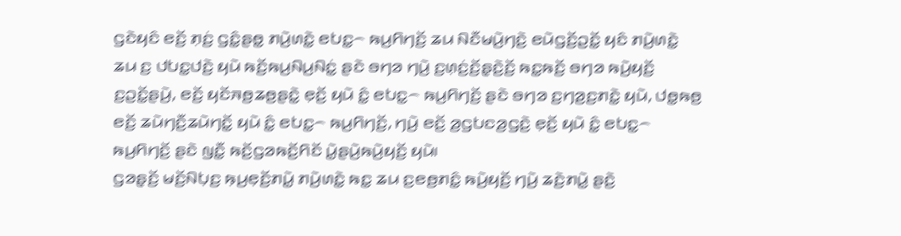ꤞꤢꤧꤟꤢꤨ ꤕꤢꤩ꤬ ꤊ꤫ꤢꤦ꤬ ꤞꤢꤨ꤭ꤔꤥ꤭ ꤊꤣꤧ꤬ꤛꤢꤧ꤭ ꤕꤝꤢ꤭꤮ ꤒꤣ꤬ꤖꤚꤢꤩ꤬ ꤘꤣ ꤡꤢꤪꤗꤣꤧ꤬ꤚꤢꤧ꤬ ꤕꤣꤧꤞꤢꤩ꤬ꤑꤢꤩ꤭ ꤟꤢꤨ ꤊꤣꤧ꤬ꤛꤢꤧ꤭ ꤘꤣ ꤢ꤬ ꤓꤝꤢ꤭ꤓꤢꤧ꤬ ꤟꤣꤧ ꤒꤢꤩ꤬ꤒꤣ꤬ꤡꤣ꤬ꤡꤢꤦ꤭ ꤔꤢꤧ ꤋꤚꤤ ꤚꤣꤧ꤬ ꤢ꤬ꤛ꤫ꤢꤦ꤬ꤢꤩ꤬ꤔ꤫ꤢꤧ꤬ꤢꤩ꤬ ꤒꤢ꤭ꤒꤢꤩ꤬ ꤋꤚꤤ ꤒꤣꤧ꤬ꤟꤢꤩ꤬ ꤢ꤬ꤑꤢꤩ꤭ꤔꤣꤧ꤬, ꤕꤢꤩ꤬ ꤟꤢꤩꤏꤥ꤬ꤘꤥ꤬ꤔꤢꤧ꤭ ꤕ꤫ꤢꤩ꤬ ꤟꤣꤧ ꤢꤨ꤭ ꤕꤝꤢ꤭꤮ ꤒꤣ꤬ꤖꤚꤢꤩ꤬ ꤔꤢꤧ ꤋꤚꤤ ꤢ꤬ꤚꤤ꤬ꤢ꤬ꤊꤢꤧ꤭ ꤟꤣꤧ, ꤓꤥ꤭ꤒꤥ꤬ ꤕꤢꤩ꤬ ꤘꤣꤧꤚꤢꤪ꤬ꤘꤣꤧꤚꤢꤩ꤭ ꤟꤣꤧ ꤢꤨ꤭ ꤕꤝꤢ꤭꤮ ꤒꤣ꤬ꤖꤚꤢꤩ꤬, ꤚꤣꤧ꤬ ꤕꤢꤩ꤬ ꤤ꤬ꤞꤝꤢꤤ꤬ꤞꤢꤧ꤬ ꤕ꤫ꤢꤩ꤬ ꤟꤣꤧ ꤢꤨ꤭ ꤕꤝꤢ꤭꤮ ꤒꤣ꤬ꤖꤚꤢꤩ꤬ ꤔꤢꤧ ꤜꤢꤪ꤭ ꤒꤢꤩ꤬ꤞꤤꤒꤢꤩ꤬ꤖꤢꤩ ꤣꤧ꤭ꤔꤣꤧ꤬ꤒꤣꤧ꤬ꤟꤢꤩ꤬ ꤟꤣꤧ꤯
ꤞꤤꤔ꤫ꤢꤩ꤬ ꤗꤢꤩ꤬ꤡꤝ꤫ꤢ꤬ ꤒ꤫ꤣ꤬ꤕ꤫ꤢꤩ꤬ꤊꤣꤧ꤭ ꤊꤣꤧ꤬ꤛꤢꤧ꤭ ꤒꤢ꤭ ꤘꤣ ꤢ꤬ꤕꤥ꤬ꤊꤢꤨ꤭ ꤒꤣꤧ꤬ꤟꤢꤩ꤬ ꤚꤣꤧ꤬ ꤘꤢꤧ꤬ꤊꤣꤧ꤭ ꤔꤢꤧ꤬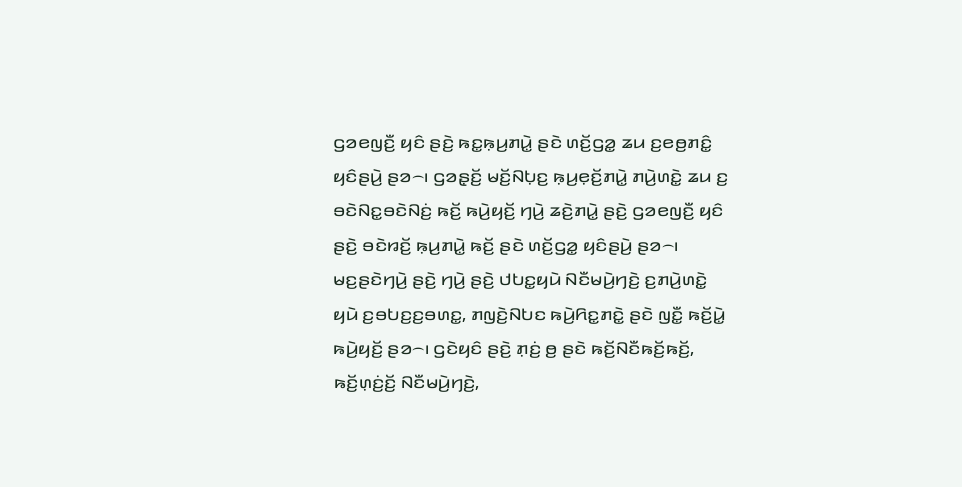ꤞꤤꤕꤜꤢꤪ꤬ ꤟꤢꤨ ꤔꤢꤧ꤬ ꤒꤢ꤭ꤒ꤫ꤣ꤬ꤊꤣꤧ꤭ ꤔꤢꤧ ꤛꤢꤩ꤬ꤞꤤ꤭ ꤘꤣ ꤢ꤬ꤕꤥ꤬ꤊꤢꤨ꤭ ꤟꤢꤨꤔꤣꤧ꤬ ꤔꤤ꤮꤯ ꤞꤤꤔ꤫ꤢꤩ꤬ ꤗꤢꤩ꤬ꤡꤝ꤫ꤢ꤬ ꤒ꤫ꤣ꤬ꤕ꤫ꤢꤩ꤬ꤊꤣꤧ꤭ ꤊꤣꤧ꤬ꤛꤢꤧ꤭ ꤘꤣ ꤢ꤬ ꤋꤢꤧꤡꤢ꤭ꤋꤢꤧꤡꤢꤦ꤬ ꤒꤢꤩ꤬ ꤒꤣꤧ꤬ꤟꤢꤩ꤬ ꤚꤣꤧ꤬ ꤘꤢꤧ꤬ꤊꤣꤧ꤭ ꤔꤢꤧ꤬ ꤞꤤꤕꤜꤢꤪ꤬ ꤟꤢꤨ ꤔꤢꤧ꤬ ꤋꤢꤧꤙꤢꤩ꤬ ꤒ꤫ꤣ꤬ꤊꤣꤧ꤭ ꤒꤢꤩ꤬ ꤔꤢꤧ ꤛꤢꤩ꤬ꤞꤤ꤭ ꤟꤢꤨꤔꤣꤧ꤬ ꤔꤤ꤮꤯
ꤗꤢ꤬ꤔꤢꤧꤚꤣꤧ꤬ ꤔꤢꤧ꤬ ꤚꤣꤧ꤬ ꤔꤢꤧ꤬ ꤓꤝꤢ꤭ꤟꤣꤧ ꤡꤢꤪꤗꤣꤧ꤬ꤚꤢꤧ꤬ ꤢ꤬ꤊꤣꤧ꤬ꤛꤢꤧ꤭ ꤟꤣꤧ ꤢ꤬ꤋꤝꤢ꤬ꤢ꤬ꤋꤛꤢ꤭, ꤊꤜꤢꤧ꤬ꤡꤝꤢ ꤒꤣꤧ꤬ꤖꤢ꤭ꤊꤢꤧ꤭ ꤔꤢꤧ ꤜꤢꤪ꤭ ꤒꤢꤩ꤬ꤣꤧ꤭ ꤒꤣꤧ꤬ꤟꤢꤩ꤬ ꤔꤤ꤮꤯ ꤞꤢꤧꤟꤢꤨ ꤔꤢꤧ꤬ ꤊ꤫ꤢꤦ꤬ ꤥ꤬ ꤔꤢꤧ ꤒꤢꤩ꤬ꤡꤢꤪꤒꤢꤩ꤬ꤒꤢꤩ꤬, ꤒꤢꤩ꤬ꤛ꤫ꤢꤦ꤬ꤢꤩ꤬ ꤡꤢꤪꤗꤣꤧ꤬ꤚꤢꤧ꤬,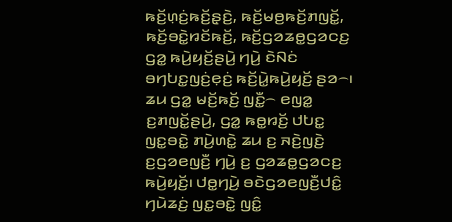ꤒꤢꤩ꤬ꤛ꤫ꤢꤦ꤬ꤒꤢꤩ꤬ꤔ꤫ꤢꤧ꤬, ꤒꤢꤩ꤬ꤗꤥ꤬ꤒꤢꤩ꤬ꤊꤜꤢꤩ꤭, ꤒꤢꤩ꤬ꤋꤢꤧ꤭ꤙꤢꤩꤒꤢꤩ꤬, ꤒꤢꤩ꤬ꤞꤤꤘꤥ꤭ꤞꤤꤍꤢ꤬ ꤞꤤ꤭ ꤒꤣꤧ꤬ꤟꤢꤩ꤬ꤔꤣꤧ꤬ ꤚꤣꤧ꤬ ꤢꤧꤡꤢꤦ ꤋꤚꤝꤢ꤭ꤜꤢꤦ꤬ꤕ꤫ꤢꤦ꤬ ꤒꤢꤩ꤬ꤣꤧ꤭ꤒꤣꤧ꤬ꤟꤢꤩ꤬ ꤔꤤ꤮꤯
ꤘꤣ ꤞꤤ꤭ ꤗꤢꤩ꤬ꤒꤢꤩ꤬ ꤜꤢꤪ꤭꤮ ꤕꤜꤤ꤭ ꤢ꤬ꤊꤜꤢꤩ꤭ꤔꤣꤧ꤬, ꤞꤤ꤭ ꤒꤥ꤭ꤙꤢꤩ꤬ ꤓꤝꤢ꤭ ꤜꤢ꤭ꤋꤢꤧ꤭ ꤊꤣꤧ꤬ꤛꤢꤧ꤭ ꤘꤣ ꤢ꤬ ꤏꤢꤧ꤬ꤜꤢꤧ꤬ ꤢ꤬ꤞꤤꤕꤜꤢꤪ꤬ ꤚꤣꤧ꤬ ꤢ꤬ ꤞꤤꤘꤥ꤭ꤞꤤꤍꤢ꤬ ꤒꤣꤧ꤬ꤟꤢꤩ꤬꤯ ꤓꤥ꤭ꤚꤣꤧ꤬ ꤋꤢꤧꤞꤤꤕꤜꤢꤪ꤬ꤓꤢꤨ꤭ ꤚꤣꤧꤘꤢꤦ꤬ ꤜꤢ꤭ꤋꤢꤧ꤭ ꤜꤢꤨ꤭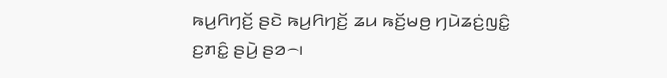ꤒꤣ꤬ꤖꤚꤢꤩ꤬ ꤔꤢꤧ ꤒꤣ꤬ꤖꤚꤢꤩ꤬ ꤘꤣ ꤒꤢꤩ꤬ꤗꤥ꤬ ꤚꤣꤧꤘꤢꤦ꤬ꤜꤢꤨ꤭ ꤢ꤬ꤊꤢꤨ꤭ ꤔꤣꤧ꤬ ꤔꤤ꤮꤯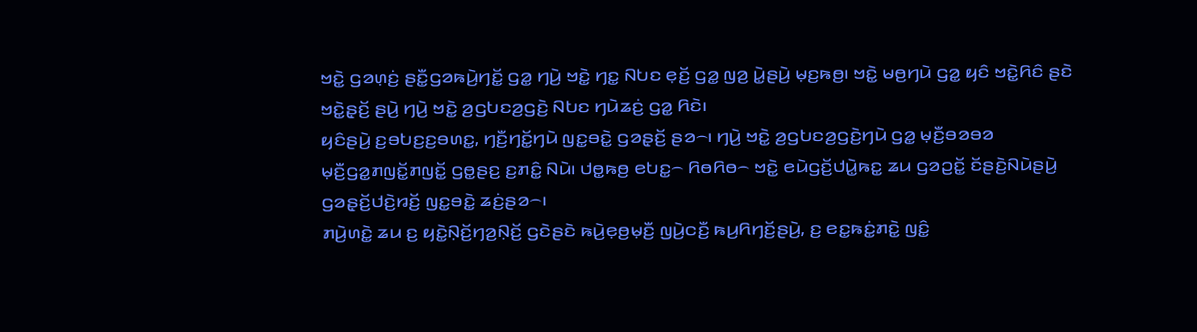ꤠꤢꤧ꤭ ꤞꤤꤛ꤫ꤢꤦ꤬ ꤔꤢꤪ꤭ꤞꤤꤒꤣꤧ꤬ꤚꤢꤩ꤭ ꤞꤤ꤭ ꤚꤣꤧ꤬ ꤠꤢꤧ꤭ ꤚꤢ꤭ ꤡꤝꤢ ꤕ꤫ꤢꤩ꤬ ꤞꤤ꤭ ꤜꤤ꤬ ꤣꤧ꤭ꤔꤣꤧ꤬ ꤗ꤫ꤢ꤬ꤒꤥ꤬꤯ ꤠꤢꤧ꤭ ꤗꤥ꤬ꤚꤣꤧ ꤞꤤ꤭ ꤟꤢꤨ ꤠꤢꤧ꤭ꤖꤢꤨ ꤔꤢꤧ ꤠꤢꤧ꤭ꤔ꤫ꤢꤩ꤬ ꤔꤣꤧ꤬ ꤚꤣꤧ꤬ ꤠꤢꤧ꤭ ꤤ꤬ꤞꤝꤢꤤ꤬ꤞꤢꤧ꤬ ꤡꤝꤢ ꤚꤣꤧꤘꤢꤦ꤬ ꤞꤤ꤭ ꤖꤢꤧ꤯
ꤟꤢꤨꤔꤣꤧ꤬ ꤢ꤬ꤋꤝꤢ꤬ꤢ꤬ꤋꤛꤢ꤭, ꤚꤢꤪ꤬ꤚꤢꤩ꤭ꤚꤣꤧ ꤜꤢ꤭ꤋꤢꤧ꤭ ꤞꤤꤔ꤫ꤢꤩ꤬ ꤔꤤ꤮꤯ ꤚꤣꤧ꤬ ꤠꤢꤧ꤭ ꤤ꤬ꤞꤝꤢꤤ꤬ꤞꤢꤧ꤬ꤚꤣꤧ ꤞꤤ꤭ ꤗ꤫ꤢꤪ꤬ꤋꤤꤋꤤ ꤗ꤫ꤢꤪ꤬ꤞꤤ꤭ꤊꤜꤢꤩ꤭ꤊꤜꤢꤩ꤭ ꤞꤥ꤭ꤔꤢ꤬ ꤢ꤬ꤊꤢꤨ꤭ ꤡꤣꤧ꤯ ꤓꤥ꤭ꤒꤥ꤬ ꤕꤝꤢ꤭꤮ ꤖꤥꤖꤥ꤮ ꤠꤢꤧ꤭ ꤕꤣꤧꤞꤢꤩ꤬ꤓꤣꤧ꤭ꤒꤢ꤭ ꤘꤣ ꤞꤤꤑꤢꤩ꤭ ꤢꤩꤔꤢꤧ꤬ꤡꤣꤧꤔꤣꤧ꤬ ꤞꤤꤔ꤫ꤢꤩ꤬ꤓꤢꤧ꤬ꤙꤢꤩ꤬ ꤜꤢ꤭ꤋꤢꤧ꤭ ꤘꤢꤦ꤬ꤔꤤ꤮꤯
ꤊꤣꤧ꤬ꤛꤢꤧ꤭ ꤘꤣ ꤢ꤬ ꤟꤢꤧ꤭ꤡ꤫ꤢꤩ꤬ꤚꤤ꤬ꤡ꤫ꤢꤩ꤬ ꤞꤢꤧꤔꤢꤧ ꤒꤣꤧ꤬ꤕ꤫ꤥ꤬ꤗ꤫ꤢꤪ꤬ ꤜꤣꤧ꤬ꤍꤢꤪ꤬ ꤒꤣ꤬ꤖꤚꤢꤩ꤬ꤔꤣꤧ꤬, ꤢ꤬ ꤕꤢ꤭ꤒꤢꤦ꤭ꤊꤢꤧ꤭ ꤜꤢꤨ꤭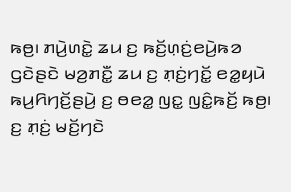ꤒꤥ꤬꤯ ꤊꤣꤧ꤬ꤛꤢꤧ꤭ ꤘꤣ ꤢ꤬ ꤒꤢꤩ꤬ꤛ꤫ꤢꤦ꤬ꤕꤣꤧ꤬ꤒꤤ ꤞꤢꤧꤔꤢꤧ ꤗꤤ꤬ꤊꤢꤪ꤭ ꤘꤣ ꤢ꤬ ꤊ꤫ꤢꤦ꤬ꤚꤢꤩ꤭ ꤕꤤ꤭ꤟꤣꤧ ꤒꤣ꤬ꤖꤚꤢꤩ꤬ꤔꤣꤧ꤬ ꤢ꤬ ꤥꤕꤤ꤭ ꤜꤢ꤭ ꤜꤢꤨ꤭ꤒꤢꤩ꤬ ꤒꤥ꤬꤯ ꤢ꤬ ꤊ꤫ꤢꤦ꤬ ꤗꤢꤩ꤬ꤚꤢꤧ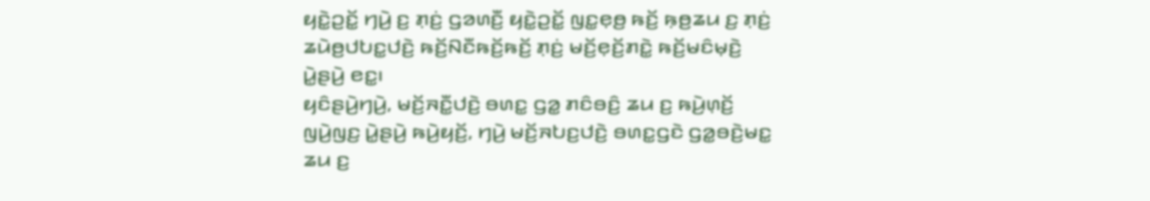ꤟꤢꤧ꤭ꤑꤢꤩ꤭ ꤚꤣꤧ꤬ ꤢ꤬ ꤊ꤫ꤢꤦ꤬ ꤞꤤꤛꤢꤪ꤬ ꤟꤢꤧ꤭ꤑꤢꤩ꤭ ꤜꤢ꤭ꤕ꤫ꤥ꤬ ꤒꤢꤩ꤬ ꤒ꤫ꤥ꤬ꤘꤣ ꤢ꤬ ꤊ꤫ꤢꤦ꤬ ꤘꤣꤧꤥ꤬ꤓꤝꤢ꤭ꤓꤢꤧ꤬ ꤒꤢꤩ꤬ꤡꤢꤪꤒꤢꤩ꤬ꤒꤢꤩ꤬ ꤊ꤫ꤢꤦ꤬ ꤗꤢꤩ꤬ꤕ꤫ꤢꤩ꤬ꤊꤢꤧ꤭ ꤒꤢꤩ꤬ꤗꤢꤨꤗ꤫ꤢꤧ꤬ ꤣꤧ꤭ꤔꤣꤧ꤬ ꤕꤢ꤭꤯
ꤟꤢꤨꤔꤣꤧ꤬ꤚꤣꤧ꤬, ꤗꤢꤩ꤬ꤏꤢꤪ꤭ꤓꤢꤧ꤬ ꤋꤛꤢ꤭ ꤞꤤ꤭ ꤊꤢꤨꤋꤢꤨ꤬ ꤘꤣ ꤢ꤬ ꤒꤣꤧ꤬ꤛ꤫ꤢꤩ꤬ ꤜꤣꤧ꤬ꤜꤢ꤬ ꤣꤧ꤭ꤔꤣꤧ꤬ ꤒꤣꤧ꤬ꤟꤢꤩ꤬, ꤚꤣꤧ꤬ ꤗꤢꤩ꤬ꤏꤝꤢ꤬ꤓꤢꤧ꤬ ꤋꤛꤢ꤭ꤞꤢꤧ ꤞꤤ꤭ꤋꤢꤧ꤬ꤗꤢ꤭ ꤘꤣ ꤢ꤬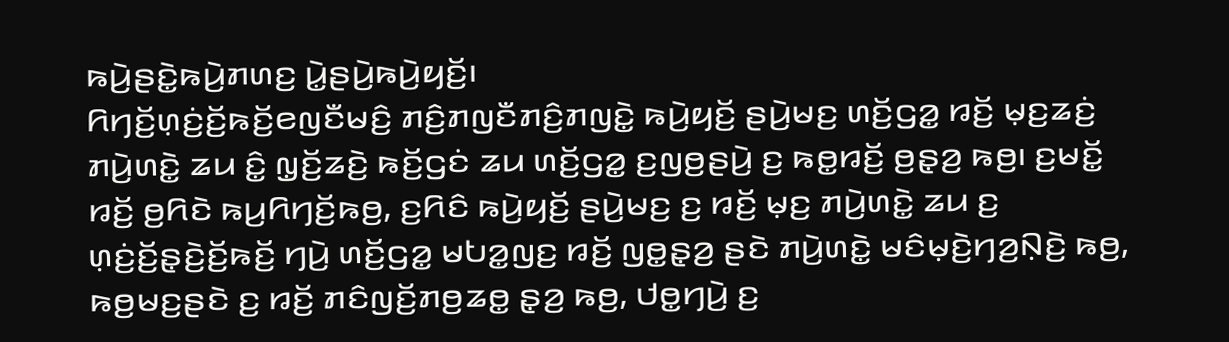ꤒꤣꤧ꤬ꤔꤢꤧ꤭ꤒꤣꤧ꤬ꤊꤛꤢ꤬ ꤣꤧ꤭ꤔꤣꤧ꤬ꤒꤣꤧ꤬ꤟꤢꤩ꤬꤯
ꤖꤚꤢꤩ꤬ꤛ꤫ꤢꤦ꤬ꤢꤩ꤬ꤒꤢꤩ꤬ꤕꤜꤢꤪꤗꤢꤨ꤬ ꤊꤢꤨ꤬ꤊꤜꤢꤪꤊꤢꤨ꤬ꤊꤜꤢꤧ꤭ ꤒꤣꤧ꤬ꤟꤢꤩ꤬ ꤔꤣꤧ꤬ꤗꤢ꤬ ꤛꤢꤩ꤬ꤞꤤ꤭ ꤙꤢꤩ꤬ ꤗ꤫ꤢ꤬ꤘꤢꤦ꤬ ꤊꤣꤧ꤬ꤛꤢꤧ꤭ ꤘꤣ ꤢꤨ꤭ ꤜ꤫ꤢꤩ꤬ꤘꤢꤧ꤬ ꤒꤢꤩ꤬ꤞꤢꤦ ꤘꤣ ꤛꤢꤩ꤬ꤞꤤ꤭ ꤢ꤬ꤜꤥ꤬ꤔꤣꤧ꤬ ꤢ꤬ ꤒꤥ꤭ꤙꤢꤩ꤬ ꤥ꤬ꤔ꤫ꤤ꤬ ꤒꤥ꤬꤯ ꤢ꤬ꤗꤢꤩ꤭ ꤙꤢꤩ꤬ ꤥ꤬ꤖꤢꤧ ꤒꤣ꤬ꤖꤚꤢꤩ꤬ꤒꤥ꤬, ꤢ꤬ꤖꤢꤨ ꤒꤣꤧ꤬ꤟꤢꤩ꤬ ꤔꤣꤧ꤬ꤗꤢ꤬ ꤢ꤬ ꤙꤢꤩ꤬ ꤗ꤫ꤢ꤬ ꤊꤣꤧ꤬ꤛꤢꤧ꤭ ꤘꤣ ꤢ꤬ ꤛ꤫ꤢꤦ꤬ꤢꤩ꤬ꤔ꤫ꤢꤧ꤬ꤢꤩ꤬ꤒꤢꤩ꤬ ꤚꤣꤧ꤬ ꤛꤢꤩ꤬ꤞꤤ꤭ ꤗꤝꤤ꤭ꤜꤢ꤬ ꤙꤢꤩ꤬ ꤜꤥ꤭ꤔ꤫ꤤ꤬ ꤔꤢꤧ ꤊꤣꤧ꤬ꤛꤢꤧ꤭ ꤗꤢꤨꤗ꤫ꤢꤧ꤬ꤚꤤ꤬ꤡ꤫ꤢꤧ꤬ ꤒꤥ꤬, ꤒꤥ꤬ꤗꤢ꤬ꤔꤢꤧ ꤢ꤬ ꤙꤢꤩ꤬ ꤊꤢꤨꤜꤢꤩ꤬ꤊꤥ꤬ꤘꤥ꤭ ꤔ꤫ꤤ꤬ ꤒꤥ꤬, ꤓꤥ꤭ꤚꤣꤧ꤬ ꤢ꤬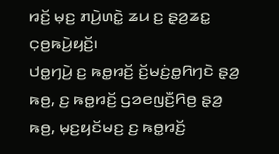ꤙꤢꤩ꤬ ꤗ꤫ꤢ꤬ ꤊꤣꤧ꤬ꤛꤢꤧ꤭ ꤘꤣ ꤢ꤬ ꤔ꤫ꤤ꤬ꤘꤢ꤭ ꤍ꤫ꤥ꤬ꤒꤣꤧ꤬ꤟꤢꤩ꤬꤯
ꤓꤥ꤭ꤚꤣꤧ꤬ ꤢ꤬ ꤒꤥ꤭ꤙꤢꤩ꤬ ꤢꤩ꤬ꤗꤢꤦ꤬ꤥ꤭ꤖꤚꤢꤧ ꤔ꤫ꤤ꤬ ꤒꤥ꤬, ꤢ꤬ ꤒꤥ꤭ꤙꤢꤩ꤬ ꤞꤤꤕꤜꤢꤪ꤬ꤖꤥ꤬ ꤔ꤫ꤤ꤬ ꤒꤥ꤬, ꤗ꤫ꤢ꤬ꤟꤢꤩꤗꤢ꤬ ꤢ꤬ ꤒꤥ꤭ꤙꤢꤩ꤬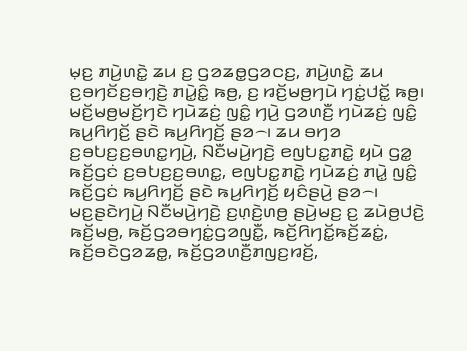ꤗ꤫ꤢ꤬ ꤊꤣꤧ꤬ꤛꤢꤧ꤭ ꤘꤣ ꤢ꤬ ꤞꤤꤘꤥ꤭ꤞꤤꤍꤢ꤬, ꤊꤣꤧ꤬ꤛꤢꤧ꤭ ꤘꤣ ꤢ꤬ꤋꤚꤢꤩꤢ꤬ꤋꤚ꤫ꤢꤧ꤬ ꤊꤣꤧ꤭ꤢꤨ꤭ ꤒꤥ꤬, ꤢ꤬ ꤙꤢꤩ꤬ꤗꤥ꤬ꤚꤣꤧ ꤚꤢꤦ꤭ꤓꤢꤩ꤭ ꤒꤥ꤬꤯
ꤗꤢꤩ꤬ꤗꤥ꤬ꤗꤢꤩ꤬ꤚꤢꤧ ꤚꤣꤧꤘꤢꤦ꤬ ꤜꤢꤨ꤭ ꤚꤣꤧ꤬ ꤞꤤꤛꤢꤪ꤬ ꤚꤣꤧꤘꤢꤦ꤬ ꤜꤢꤨ꤭ ꤒꤣ꤬ꤖꤚꤢꤩ꤬ ꤔꤢꤧ ꤒꤣ꤬ꤖꤚꤢꤩ꤬ ꤔꤤ꤮꤯ ꤘꤣ ꤋꤚꤤ ꤢ꤬ꤋꤝꤢ꤬ꤢ꤬ꤋꤛꤢ꤭ꤚꤣꤧ꤬, ꤡꤢꤪꤗꤣꤧ꤬ꤚꤢꤧ꤬ ꤕꤜꤝꤢ꤭ꤊꤢꤧ꤭ ꤟꤣꤧ ꤞꤤ꤭ ꤒꤢꤩ꤬ꤞꤢꤦ ꤢ꤬ꤋꤝꤢ꤬ꤢ꤬ꤋꤛꤢ꤭, ꤕꤜꤝꤢ꤭ꤊꤢꤧ꤭ ꤚꤣꤧꤘꤢꤦ꤬ ꤊꤣꤧ꤭ ꤜꤢꤨ꤭ ꤒꤢꤩ꤬ꤞꤢꤦ ꤒꤣ꤬ꤖꤚꤢꤩ꤬ ꤔꤢꤧ ꤒꤣ꤬ꤖꤚꤢꤩ꤬ ꤟꤢꤨꤔꤣꤧ꤬ ꤔꤤ꤮꤯
ꤗꤢ꤬ꤔꤢꤧꤚꤣꤧ꤬ ꤡꤢꤪꤗꤣꤧ꤬ꤚꤢꤧ꤬ ꤢ꤬ꤛ꤫ꤢꤧ꤬ꤛꤥ꤬ ꤔꤣꤧ꤬ꤗꤢ꤬ ꤢ꤬ ꤘꤣꤧꤥ꤬ꤓꤢꤧ꤬ ꤒꤢꤩ꤬ꤗꤥ꤬, ꤒꤢꤩ꤬ꤞꤤꤋꤚꤢꤦ꤭ꤞꤤꤜꤢꤪ꤭, ꤒꤢꤩ꤬ꤖꤚꤢꤩ꤭ꤒꤢꤩ꤬ꤘꤢꤦ꤭, ꤒꤢꤩ꤬ꤋꤢꤧꤞꤤꤘꤥ꤭, ꤒꤢꤩ꤬ꤞꤤꤛꤢꤪ꤬ꤊꤜꤢ꤬ꤙꤢꤩ꤬,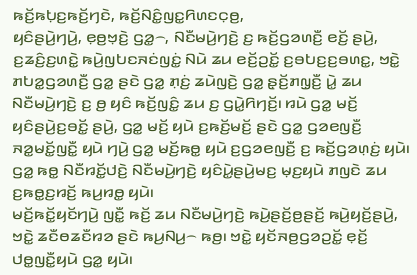ꤒꤢꤩ꤬ꤒꤝ꤫ꤢ꤬ꤒꤢꤩ꤬ꤚꤢꤧ, ꤒꤢꤩ꤬ꤡꤢꤨ꤭ꤜꤢ꤭ꤖꤛꤢꤍ꤫ꤥ꤬,
ꤟꤢꤨꤔꤣꤧ꤬ꤚꤣꤧ꤬, ꤕ꤫ꤥ꤬ꤠ꤫ꤢꤧ꤬ ꤞꤤ꤭꤮, ꤡꤢꤪꤗꤣꤧ꤬ꤚꤢꤧ꤬ ꤢ꤬ ꤒꤢꤩ꤬ꤞꤤꤛꤢꤪ꤬ ꤕꤢꤩ꤬ ꤔꤣꤧ꤬, ꤢ꤬ꤘꤢꤨ꤬ꤢ꤬ꤛꤢꤧ꤭ ꤒꤣꤧ꤬ꤜꤝꤢꤏꤢꤦꤜꤢꤦ꤭ ꤡꤣꤧ ꤘꤣ ꤕꤢꤩ꤬ꤑꤢꤩ꤭ ꤢ꤬ꤋꤝꤢ꤬ꤢ꤬ꤋꤛꤢ꤭, ꤠꤢꤧ꤭ ꤊꤝꤤ꤭ꤞꤤꤛꤢꤪ꤬ ꤞꤤ꤭ ꤔꤢꤧ ꤞꤤ꤭ ꤊ꤫ꤢꤦ꤬ ꤘꤣꤧꤜꤢꤧ꤬ ꤞꤤ꤭ ꤔ꤫ꤢꤩ꤬ꤊꤜ꤫ꤢꤪ꤬ ꤣꤧ꤭ ꤘꤣ ꤡꤢꤪꤗꤣꤧ꤬ꤚꤢꤧ꤬ ꤢ꤬ ꤥ꤬ ꤟꤢꤨ ꤒꤢꤩ꤬ꤜꤢꤨ꤭ ꤘꤣ ꤢ꤬ ꤞꤣꤧ꤭ꤖꤚꤢꤩ꤬꤯ ꤙꤣꤧ ꤞꤤ꤭ ꤗꤢꤩ꤬ ꤟꤢꤨꤔꤣꤧ꤬ꤢ꤬ꤋꤢꤩ꤭ ꤔꤣꤧ꤬, ꤞꤤ꤭ ꤗꤢꤩ꤬ ꤟꤣꤧ ꤢ꤬ꤒꤢꤩ꤬ꤗꤢꤩ꤬ ꤔꤢꤧ ꤞꤤ꤭ ꤞꤤꤕꤜꤢꤪ꤬ ꤏꤤ꤭ꤗꤢꤩ꤭ꤜꤢꤪ꤭ ꤟꤣꤧ ꤚꤣꤧ꤬ ꤞꤤ꤭ ꤗꤢꤩ꤬ꤒꤥ꤭ ꤟꤣꤧ ꤢ꤬ꤞꤤꤕꤜꤢꤪ꤬ ꤢ꤬ ꤒꤢꤩ꤬ꤞꤤꤛ꤫ꤢꤦ꤬ ꤟꤣꤧ꤯ ꤞꤤ꤭ ꤒꤥ꤭ ꤡꤢꤪꤙꤢꤩ꤭ꤓꤢꤧ꤬ ꤡꤢꤪꤗꤣꤧ꤬ꤚꤢꤧ꤬ ꤟꤢꤨꤣꤧ꤭ꤔꤣꤧ꤬ꤗꤢ꤬ ꤗ꤫ꤢ꤬ꤟꤣꤧ ꤊꤜꤢꤧ ꤘꤣ ꤢ꤬ꤒꤥ꤭ꤢ꤬ꤙꤢꤩ꤬ ꤒꤣ꤬ꤙꤥ꤭ ꤟꤣꤧ꤯
ꤗꤢꤩ꤬ꤒꤢꤩ꤭ꤟꤢꤩꤚꤣꤧ꤬ ꤜꤢꤪ꤭ ꤒꤢꤩ꤬ ꤘꤣ ꤡꤢꤪꤗꤣꤧ꤬ꤚꤢꤧ꤬ ꤒꤣꤧ꤬ꤔꤢꤩ꤬ꤥ꤬ꤔꤢꤩ꤬ ꤒꤣꤧ꤬ꤟꤢꤩ꤬ꤔꤣꤧ꤬, ꤠꤢꤧ꤭ ꤘꤢꤪꤥꤘꤢꤪꤙꤤ ꤔꤢꤧ ꤒꤣ꤬ꤡꤣ꤬꤮ ꤒꤥ꤬꤯ ꤠꤢꤧ꤭ ꤟꤢꤩꤏꤥ꤬ꤞꤤꤑꤢꤩ꤭ ꤕ꤫ꤢꤩ꤬ ꤓꤥ꤭ꤜꤢꤪ꤭ꤟꤣꤧ ꤞꤤ꤭ ꤟꤣꤧ꤯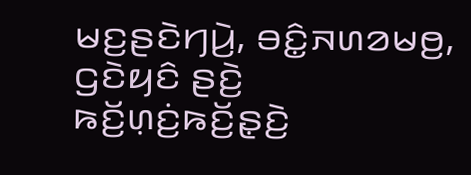ꤗꤢ꤬ꤔꤢꤧꤚꤣꤧ꤬, ꤋꤢꤨ꤭ꤏꤛꤤꤗꤥ꤬, ꤞꤢꤧꤟꤢꤨ ꤔꤢꤧ꤬ ꤒꤢꤩ꤬ꤛ꤫ꤢꤦ꤬ꤒꤢꤩ꤬ꤔ꤫ꤢꤧ꤬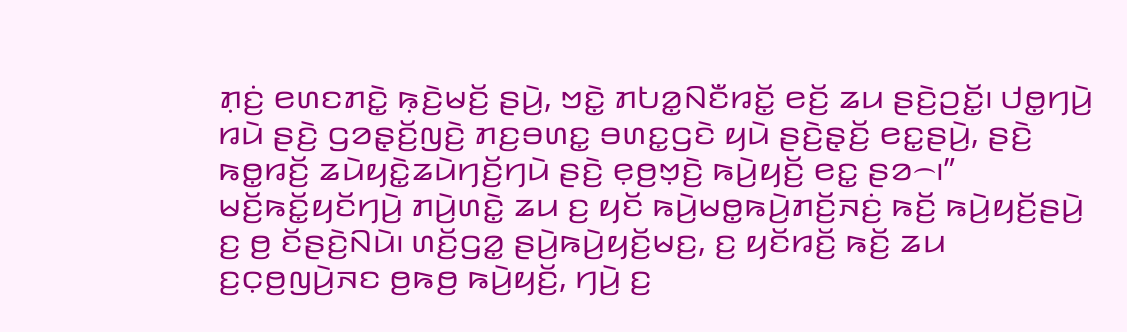ꤊ꤫ꤢꤦ꤬ ꤕꤛꤢꤊꤢꤧ꤭ ꤒ꤫ꤢꤧ꤬ꤗꤢꤩ꤬ ꤔꤣꤧ꤬, ꤠꤢꤧ꤭ ꤊꤝꤤ꤭ꤡꤢꤪꤙꤢꤩ꤭ ꤕꤢꤩ꤬ ꤘꤣ ꤔꤢꤧ꤬ꤑꤢꤩ꤭꤯ ꤓꤥ꤭ꤚꤣꤧ꤬ ꤙꤣꤧ ꤔꤢꤧ꤬ ꤞꤤꤔ꤫ꤢꤩ꤬ꤜꤢꤧ꤬ ꤊꤢ꤬ꤋꤛꤢ꤭ ꤋꤛꤢ꤭ꤞꤢꤧ ꤟꤣꤧ ꤔꤢꤧ꤬ꤔ꤫ꤢꤩ꤬ ꤕꤢ꤭ꤔꤣꤧ꤬, ꤔꤢꤧ꤬ ꤒꤥ꤭ꤙꤢꤩ꤬ ꤘꤣꤧꤟꤢꤧ꤭ꤘꤣꤧꤚꤢꤩ꤬ꤚꤣꤧ ꤔꤢꤧ꤬ ꤕ꤫ꤥ꤬ꤠ꤫ꤢꤧ꤬ ꤒꤣꤧ꤬ꤟꤢꤩ꤬ ꤕꤢ꤭ ꤔꤤ꤮꤯”
ꤗꤢꤩ꤬ꤒꤢꤩ꤭ꤟꤢꤩꤚꤣꤧ꤬ ꤊꤣꤧ꤬ꤛꤢꤧ꤭ ꤘꤣ ꤢ꤬ ꤟꤢꤩ ꤒꤣꤧ꤬ꤗꤥ꤭ꤒꤣꤧ꤬ꤊꤢꤩ꤬ꤏꤢꤦ꤬ ꤒꤢꤩ꤬ ꤒꤣꤧ꤬ꤟꤢꤩ꤬ꤔꤣꤧ꤬ ꤢ꤬ ꤥ꤬ ꤢꤩꤔꤢꤧ꤬ꤡꤣꤧ꤯ ꤛꤢꤩ꤬ꤞꤤ꤭ ꤔꤣꤧ꤬ꤒꤣꤧ꤬ꤟꤢꤩ꤬ꤗꤢ꤬, ꤢ꤬ ꤟꤢꤩꤙꤢꤩ꤬ ꤒꤢꤩ꤬ ꤘꤣ ꤢ꤬ꤍ꤫ꤥ꤬ꤜꤣꤧ꤬ꤏꤢ ꤥ꤬ꤒꤥ꤬ ꤒꤣꤧ꤬ꤟꤢꤩ꤬, ꤚꤣꤧ꤬ ꤢ꤬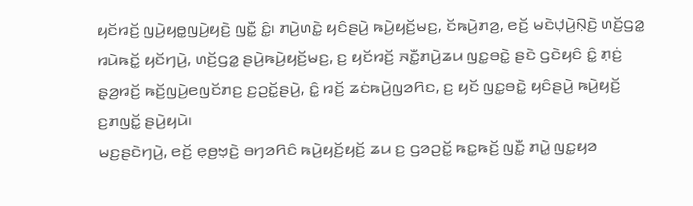ꤟꤢꤩꤙꤢꤩ꤬ ꤜꤣꤧ꤬ꤟꤥ꤭ꤜꤣꤧ꤬ꤟꤢꤧ꤬ ꤜꤢꤪ꤭ ꤢꤨ꤭꤯ ꤊꤣꤧ꤬ꤛꤢꤧ꤭ ꤟꤢꤨꤔꤣꤧ꤬ ꤒꤣꤧ꤬ꤟꤢꤩ꤬ꤗꤢ꤬, ꤢꤩꤒꤣꤧ꤬ꤊꤤ꤬, ꤕꤢꤩ꤬ ꤗꤢꤧꤓ꤫ꤣꤧ꤬ꤡ꤫ꤢꤧ꤬ ꤛꤢꤩ꤬ꤞꤤ꤭ ꤙꤣꤧꤒꤢꤩ꤭ ꤟꤢꤩꤚꤣꤧ꤬, ꤛꤢꤩ꤬ꤞꤤ꤭ ꤔꤣꤧ꤬ꤒꤣꤧ꤬ꤟꤢꤩ꤬ꤗꤢ꤬, ꤢ꤬ ꤟꤢꤩꤙꤢꤩ꤬ ꤏꤢꤪ꤭ꤊꤣꤧ꤬ꤘꤣ ꤜꤢ꤭ꤋꤢꤧ꤭ ꤔꤢꤧ ꤞꤢꤧꤟꤢꤨ ꤢꤨ꤭ ꤊ꤫ꤢꤦ꤬ ꤔ꤫ꤤ꤬ꤙꤢꤩ꤬ ꤒꤢꤩ꤬ꤜꤣꤧ꤬ꤕꤜꤢꤩꤊꤢ꤬ ꤢ꤬ꤑꤢꤩ꤭ꤔꤣꤧ꤬, ꤢꤨ꤭ ꤙꤢꤩ꤬ ꤘꤢꤦꤒꤣꤧ꤬ꤜꤤꤖꤢ, ꤢ꤬ ꤟꤢꤩ ꤜꤢ꤭ꤋꤢꤧ꤭ ꤟꤢꤨꤔꤣꤧ꤬ ꤒꤣꤧ꤬ꤟꤢꤩ꤬ ꤢ꤬ꤊꤜꤢꤩ꤭ ꤔꤣꤧ꤬ꤟꤣꤧ꤯
ꤗꤢ꤬ꤔꤢꤧꤚꤣꤧ꤬, ꤕꤢꤩ꤬ ꤕ꤫ꤥ꤬ꤠ꤫ꤢꤧ꤬ ꤋꤚꤤꤖꤢꤨ ꤒꤣꤧ꤬ꤟꤢꤩ꤬ꤟꤢꤩ꤬ ꤘꤣ ꤢ꤬ ꤞꤤꤑꤢꤩ꤭ ꤒꤢ꤭ꤒꤢꤩ꤬ ꤜꤢꤪ꤭ ꤊꤣꤧ꤭ ꤜꤢ꤭ꤟꤤ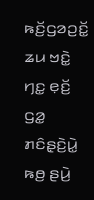ꤒꤢꤩ꤬ꤞꤤꤑꤢꤩ꤭ ꤘꤣ ꤠꤢꤧ꤭ ꤚꤢ꤭ ꤕ꤫ꤢꤩ꤬ ꤞꤤ꤭ ꤊꤢꤨꤔ꤫ꤢꤧ꤬ꤣꤧ꤭ ꤒꤥ꤬ ꤔꤣꤧ꤬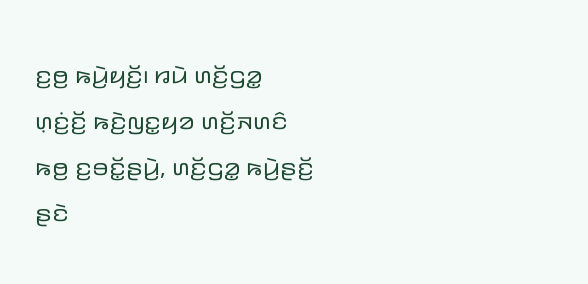ꤢ꤬ꤥ꤬ ꤒꤣꤧ꤬ꤟꤢꤩ꤬꤯ ꤙꤣꤧ ꤛꤢꤩ꤬ꤞꤤ꤭ ꤛ꤫ꤢꤦ꤬ꤢꤩ꤬ ꤒꤢꤧ꤬ꤜꤢ꤭ꤟꤤ ꤛꤢꤩ꤬ꤏꤛꤢꤨ ꤒꤥ꤬ ꤢ꤬ꤋꤢꤩ꤭ꤔꤣꤧ꤬, ꤛꤢꤩ꤬ꤞꤤ꤭ ꤒꤣꤧ꤬ꤔꤢꤩ꤬ ꤔꤢꤧ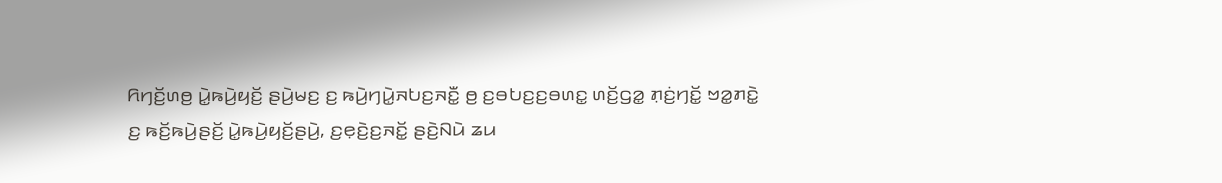ꤖꤚꤢꤩ꤬ꤛꤥ꤬ ꤣꤧ꤭ꤒꤣꤧ꤬ꤟꤢꤩ꤬ ꤔꤣꤧ꤬ꤗꤢ꤬ ꤢ꤬ ꤒꤣꤧ꤬ꤚꤣꤧ꤭ꤏꤝꤢ꤬ꤏꤢꤪ꤭ ꤥ꤬ ꤢ꤬ꤋꤝꤢ꤬ꤢ꤬ꤋꤛꤢ꤭ ꤛꤢꤩ꤬ꤞꤤ꤭ ꤊ꤫ꤢꤦ꤬ꤚꤢꤩ꤭ ꤠꤤ꤭ꤊꤢꤧ꤭ ꤢ꤬ ꤒꤢꤩ꤬ꤒꤣꤧ꤬ꤔꤢꤩ꤬ ꤣꤧ꤭ꤒꤣꤧ꤬ꤟꤢꤩ꤬ꤔꤣꤧ꤬, ꤢ꤬ꤕ꤫ꤢꤧ꤬ꤢ꤬ꤏꤢꤩ꤭ ꤔꤢꤧ꤬ꤡꤣꤧ ꤘꤣ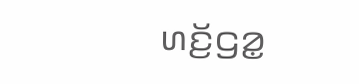ꤛꤢꤩ꤬ꤞꤤ꤭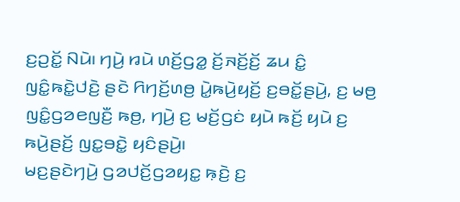ꤢ꤬ꤑꤢꤩ꤭ ꤡꤣꤧ꤯ ꤚꤣꤧ꤬ ꤙꤣꤧ ꤛꤢꤩ꤬ꤞꤤ꤭ ꤢꤩ꤬ꤏꤢꤩ꤬ꤢꤩ꤬ ꤘꤣ ꤢꤨ꤭ ꤜꤢꤨ꤭ꤒꤢꤧ꤭ꤓꤢꤧ꤬ ꤔꤢꤧ ꤖꤚꤢꤩ꤬ꤛꤥ꤬ ꤣꤧ꤭ꤒꤣꤧ꤬ꤟꤢꤩ꤬ ꤢ꤬ꤋꤢꤩ꤭ꤔꤣꤧ꤬, ꤢ꤬ ꤗꤥ꤬ ꤜꤢꤨ꤭ꤞꤤꤕꤜꤢꤪ꤬ ꤒꤥ꤬, ꤚꤣꤧ꤬ ꤢ꤬ ꤗꤢꤩ꤬ꤞꤢꤦ ꤟꤣꤧ ꤒꤢꤩ꤬ ꤟꤣꤧ ꤢ꤬ ꤒꤣꤧ꤬ꤔꤢꤩ꤬ ꤜꤢ꤭ꤋꤢꤧ꤭ ꤟꤢꤨꤔꤣꤧ꤬꤯
ꤗꤢ꤬ꤔꤢꤧꤚꤣꤧ꤬ ꤞꤤꤓꤢꤩ꤬ꤞꤤꤟꤢ꤭ ꤒ꤫ꤢꤧ꤬ ꤢ꤬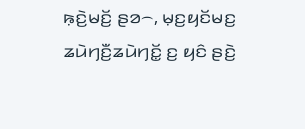ꤒ꤫ꤢꤧ꤬ꤗꤢꤩ꤬ ꤔꤤ꤮, ꤗ꤫ꤢ꤬ꤟꤢꤩꤗꤢ꤬ ꤘꤣꤧꤚꤢꤪ꤬ꤘꤣꤧꤚꤢꤩ꤭ ꤢ꤬ ꤟꤢꤨ ꤔꤢꤧ꤬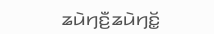ꤘꤣꤧꤚꤢꤪ꤬ꤘꤣꤧꤚꤢꤩ꤭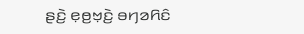ꤔꤢꤧ꤬ ꤕ꤫ꤥ꤬ꤠ꤫ꤢꤧ꤬ ꤋꤚꤤꤖꤢꤨ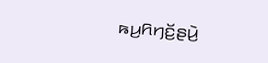ꤒꤣ꤬ꤖꤚꤢꤩ꤬ꤔꤣꤧ꤬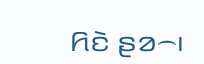ꤖꤢꤧ ꤔꤤ꤮꤯